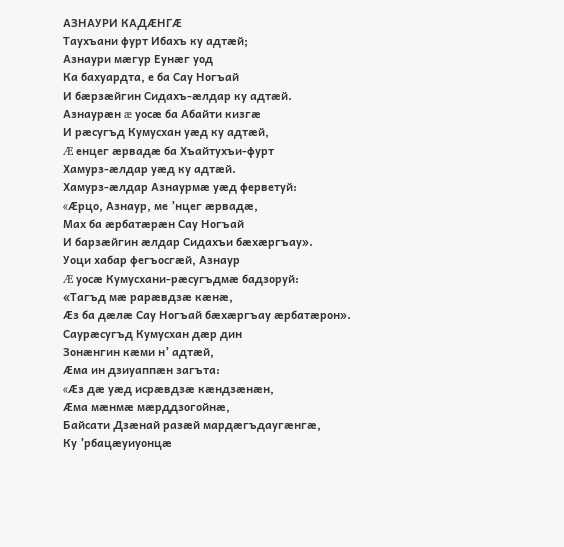АЗНАУРИ КАДÆНГÆ
Таухъани фурт Ибахъ ку адтæй;
Азнаури мæгур Еунæг уод
Ка бахуардта, е ба Сау Ногъай
И бæрзæйгин Сидахъ-æлдар ку адтæй.
Азнаурæн æ уосæ ба Абайти кизгæ
И рæсугъд Кумусхан уæд ку адтæй,
Æ енцег æрвадæ ба Хъайтухъи-фурт
Хамурз-æлдар уæд ку адтæй.
Хамурз-æлдар Азнаурмæ уæд ферветуй:
«Æрцо, Азнаур, ме ’нцег æрвадæ,
Мах ба æрбатæрæн Сау Ногъай
И барзæйгин æлдар Сидахъи бæхæргъау».
Уоци хабар фегъосгæй, Азнаур
Æ уосæ Кумусхани-рæсугъдмæ бадзоруй:
«Тагъд мæ рарæвдзæ кæнæ,
Æз ба дæлæ Сау Ногъай бæхæргъау æрбатæрон».
Саурæсугъд Кумусхан дæр дин
Зонæнгин кæми н’ адтæй,
Æма ин дзиуаппæн загъта:
«Æз дæ уæд исрæвдзæ кæндзæнæн,
Æма мæнмæ мæрддзогойнæ,
Байсати Дзæнай разæй мардæгъдаугæнгæ,
Ку ’рбацæуиуонцæ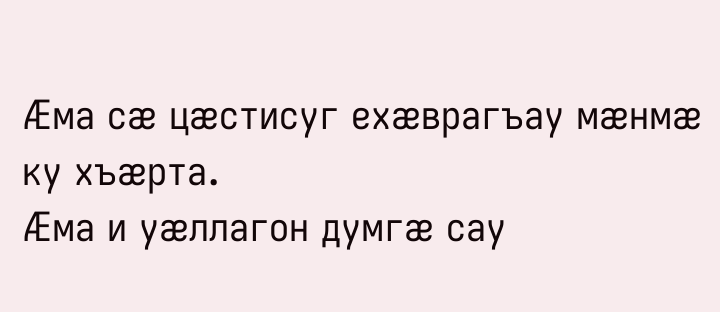Æма сæ цæстисуг ехæврагъау мæнмæ ку хъæрта.
Æма и уæллагон думгæ сау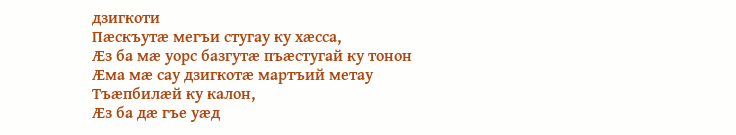дзигкоти
Пæскъутæ мегъи стугау ку хæсса,
Æз ба мæ уорс базгутæ пъæстугай ку тонон
Æма мæ сау дзигкотæ мартъий метау
Тъæпбилæй ку калон,
Æз ба дæ гъе уæд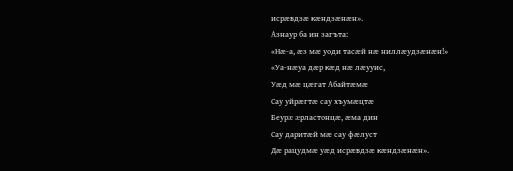исрæвдзæ кæндзæнæн».
Азнаур ба ин загъта:
«Нæ-а, æз мæ уоди тасæй нæ ниллæудзæнæн!»
«Уа-нæуа дæр кæд нæ лæууис,
Уæд мæ цæгат Абайтæмæ
Сау уйрæгтæ сау хъумæцтæ
Беурæ æрластонцæ, æма дин
Сау даритæй мæ сау фæлуст
Дæ рацудмæ уæд исрæвдзæ кæндзæнæн».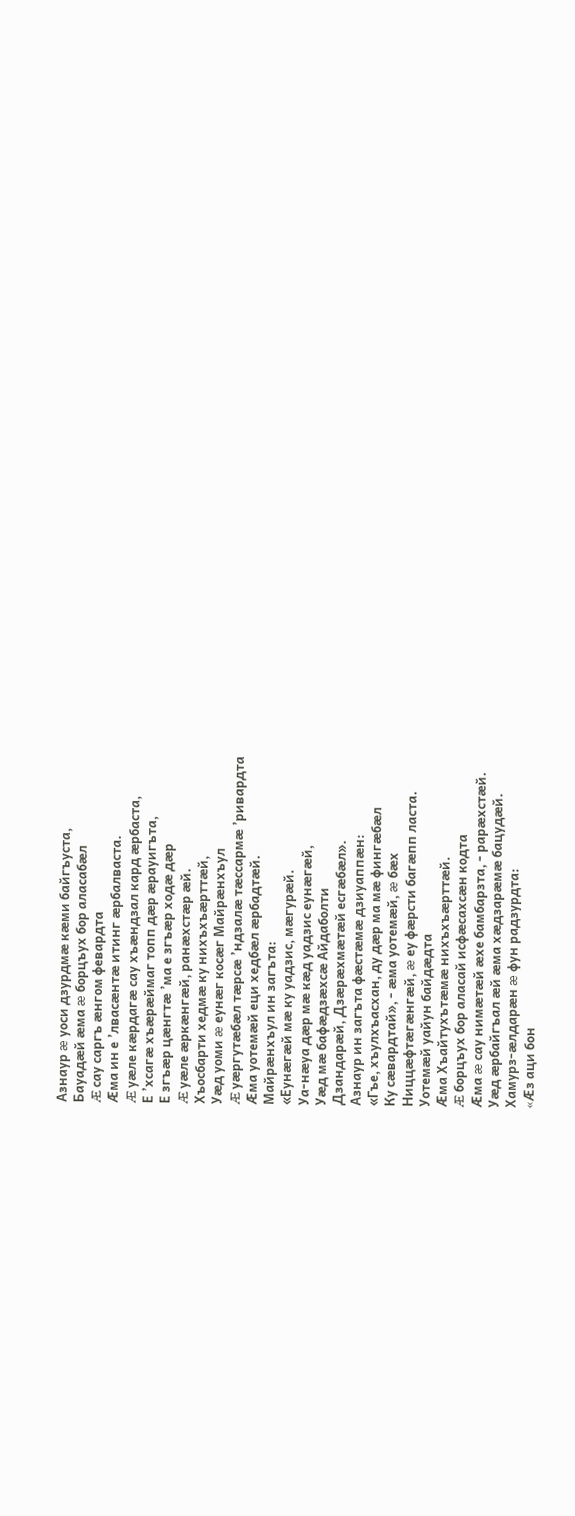Азнаур æ уоси дзурдмæ кæми байгъуста,
Бауадæй æма æ борцъух бор аласабæл
Æ сау саргъ æнгом февардта
Æма ин е ’лвасæнтæ итинг æрбалваста.
Æ уæле кæрдагæ сау хъæндзал кард æрбаста,
Е ’хсагæ хъæрæймаг топп дæр æрауигъта,
Е згъæр цæнгтæ ’ма е згъæр ходæ дæр
Æ уæле æркæнгæй, ранæхстæр æй.
Хъосбарти хедмæ ку нихъхъæрттæй,
Уæд уоми æ еунæг косæг Майрæнхъул
Æ уæргутæбæл тæрсæ ’ндзалæ тæссармæ ’ривардта
Æма уотемæй еци хедбæл æрбадтæй.
Майрæнхъул ин загъта:
«Еунæгæй мæ ку уадзис, мæгурæй.
Уа-нæуа дæр мæ кæд уадзис еунæгæй,
Уæд мæ бафæдзæхсæ Айдаболти
Дзандарæй, Дзæрæхмæтæй есгæбæл».
Азнаур ин загъта фæстæмæ дзиуаппæн:
«Гъе, хъулхъасхан, ду дæр ма мæ фингæбæл
Ку сæвардтай», - æма уотемæй, æ бæх
Ниццæфтæгæнгæй, æ еу фæрсти багæпп ласта.
Уотемæй уайун байдæдта
Æма Хъайтухътæмæ нихъхъæрттæй.
Æ борцъух бор аласай исфæсахсæн кодта
Æма æ сау нимæтæй æхе бамбарзта, - рарæхстæй.
Уæд æрбайгъал æй æма хæдзарæмæ бацудæй.
Хамурз-æлдарæн æ фун радзурдта:
«Æз аци бон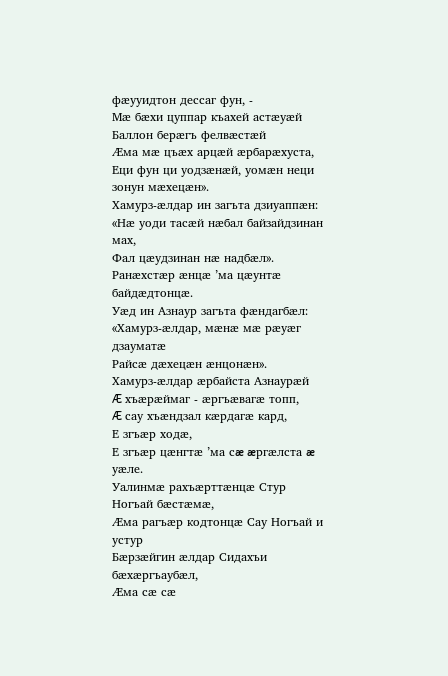фæууидтон дессаг фун, -
Мæ бæхи цуппар къахей астæуæй
Баллон берæгъ фелвæстæй
Æма мæ цъæх арцæй æрбарæхуста,
Еци фун ци уодзæнæй, уомæн неци зонун мæхецæн».
Хамурз-æлдар ин загъта дзиуаппæн:
«Нæ уоди тасæй нæбал байзайдзинан мах,
Фал цæудзинан нæ надбæл».
Ранæхстæр æнцæ ’ма цæунтæ байдæдтонцæ.
Уæд ин Азнаур загъта фæндагбæл:
«Хамурз-æлдар, мæнæ мæ рæуæг дзауматæ
Райсæ дæхецæн æнцонæн».
Хамурз-æлдар æрбайста Азнаурæй
Æ хъæрæймаг - æргъæвагæ топп,
Æ сау хъæндзал кæрдагæ кард,
Е згъæр ходæ,
Е згъæр цæнгтæ ’ма сæ æргæлста æ уæле.
Уалинмæ рахъæрттæнцæ Стур Ногъай бæстæмæ,
Æма рагъæр кодтонцæ Сау Ногъай и устур
Бæрзæйгин æлдар Сидахъи бæхæргъаубæл,
Æма сæ сæ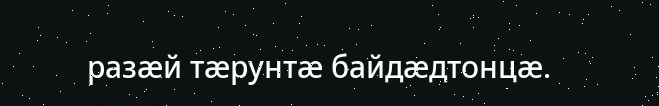разæй тæрунтæ байдæдтонцæ.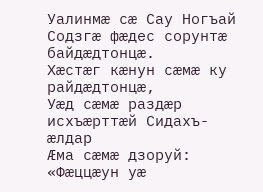Уалинмæ сæ Сау Ногъай
Содзгæ фæдес сорунтæ байдæдтонцæ.
Хæстæг кæнун сæмæ ку райдæдтонцæ,
Уæд сæмæ раздæр исхъæрттæй Сидахъ-æлдар
Æма сæмæ дзоруй:
«Фæццæун уæ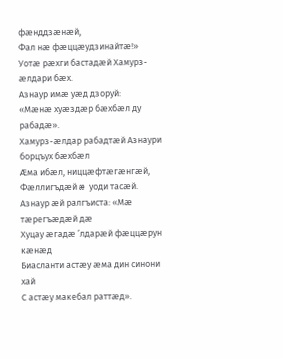фæнддзæнæй,
Фал нæ фæццæудзинайтæ!»
Уотæ рæхги бастадæй Хамурз-æлдари бæх.
Азнаур имæ уæд дзоруй:
«Мæнæ хуæздæр бæхбæл ду рабадæ».
Хамурз-æлдар рабадтæй Азнаури борцъух бæхбæл
Æма ибæл, ниццæфтæгæнгæй,
Фæллигъдæй æ уоди тасæй.
Азнаур æй ралгъиста: «Мæ тæрегъæдæй дæ
Хуцау æгадæ ’лдарæй фæццæрун кæнæд
Биасланти астæу æма дин синони хай
С астæу макебал раттæд».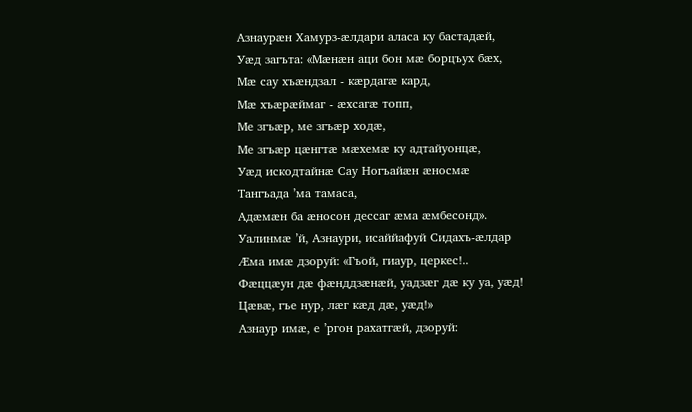Азнаурæн Хамурз-æлдари аласа ку бастадæй,
Уæд загъта: «Мæнæн аци бон мæ борцъух бæх,
Мæ сау хъæндзал - кæрдагæ кард,
Мæ хъæрæймаг - æхсагæ топп,
Ме згъæр, ме згъæр ходæ,
Ме згъæр цæнгтæ мæхемæ ку адтайуонцæ,
Уæд искодтайнæ Сау Ногъайæн æносмæ
Тангъада ’ма тамаса,
Адæмæн ба æносон дессаг æма æмбесонд».
Уалинмæ ’й, Азнаури, исаййафуй Сидахъ-æлдар
Æма имæ дзоруй: «Гъой, гиаур, церкес!..
Фæццæун дæ фæнддзæнæй, уадзæг дæ ку уа, уæд!
Цæвæ, гъе нур, лæг кæд дæ, уæд!»
Азнаур имæ, е ’ргон рахатгæй, дзоруй: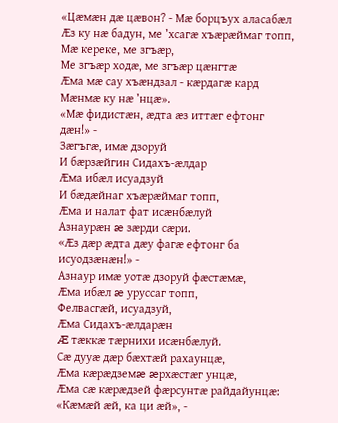«Цæмæн дæ цæвон? - Мæ борцъух аласабæл
Æз ку нæ бадун, ме ’хсагæ хъæрæймаг топп,
Мæ кереке, ме згъæр,
Ме згъæр ходæ, ме згъæр цæнгтæ
Æма мæ сау хъæндзал - кæрдагæ кард
Мæнмæ ку нæ ’нцæ».
«Мæ фидистæн, æдта æз иттæг ефтонг дæн!» -
Зæгъгæ, имæ дзоруй
И бæрзæйгин Сидахъ-æлдар
Æма ибæл исуадзуй
И бæдæйнаг хъæрæймаг топп,
Æма и налат фат исæнбæлуй
Азнаурæн æ зæрди сæри.
«Æз дæр æдта дæу фагæ ефтонг ба исуодзæнæн!» -
Азнаур имæ уотæ дзоруй фæстæмæ,
Æма ибæл æ уруссаг топп,
Фелвасгæй, исуадзуй,
Æма Сидахъ-æлдарæн
Æ тæккæ тæрнихи исæнбæлуй.
Сæ дууæ дæр бæхтæй рахаунцæ,
Æма кæрæдземæ æрхæстæг унцæ,
Æма сæ кæрæдзей фæрсунтæ райдайунцæ:
«Кæмæй æй, ка ци æй», -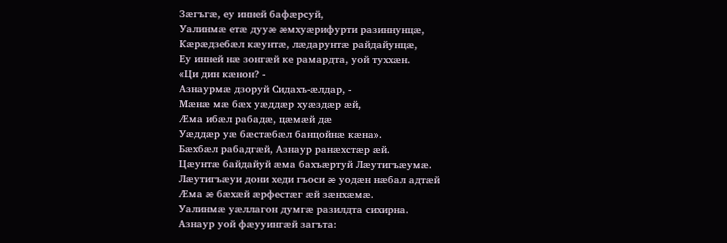Зæгъгæ, еу инней бафæрсуй,
Уалинмæ етæ дууæ æмхуæрифурти разиннунцæ,
Кæрæдзебæл кæунтæ, лæдарунтæ райдайунцæ,
Еу инней нæ зонгæй ке рамардта, уой туххæн.
«Ци дин кæнон? -
Азнаурмæ дзоруй Сидахъ-æлдар, -
Мæнæ мæ бæх уæддæр хуæздæр æй,
Æма ибæл рабадæ, цæмæй дæ
Уæддæр уæ бæстæбæл банцойнæ кæна».
Бæхбæл рабадгæй, Азнаур ранæхстæр æй.
Цæунтæ байдайуй æма бахъæртуй Лæутигъæумæ.
Лæутигъæуи дони хеди гъоси æ уодæн нæбал адтæй
Æма æ бæхæй æрфестæг æй зæнхæмæ.
Уалинмæ уæллагон думгæ разилдта сихирна.
Азнаур уой фæууингæй загъта: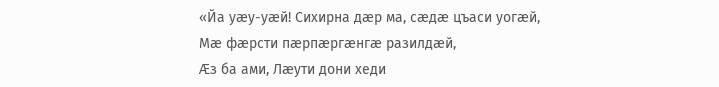«Йа уæу-уæй! Сихирна дæр ма, сæдæ цъаси уогæй,
Мæ фæрсти пæрпæргæнгæ разилдæй,
Æз ба ами, Лæути дони хеди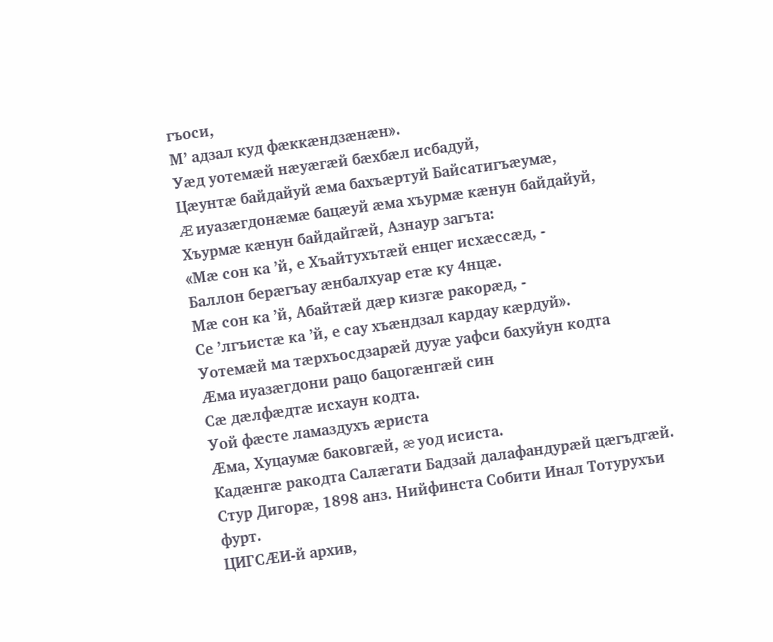гъоси,
М’ адзал куд фæккæндзæнæн».
Уæд уотемæй нæуæгæй бæхбæл исбадуй,
Цæунтæ байдайуй æма бахъæртуй Байсатигъæумæ,
Æ иуазæгдонæмæ бацæуй æма хъурмæ кæнун байдайуй,
Хъурмæ кæнун байдайгæй, Азнаур загъта:
«Мæ сон ка ’й, е Хъайтухътæй енцег исхæссæд, -
Баллон берæгъау æнбалхуар етæ ку 4нцæ.
Мæ сон ка ’й, Абайтæй дæр кизгæ ракорæд, -
Се ’лгъистæ ка ’й, е сау хъæндзал кардау кæрдуй».
Уотемæй ма тæрхъосдзарæй дууæ уафси бахуйун кодта
Æма иуазæгдони рацо бацогæнгæй син
Сæ дæлфæдтæ исхаун кодта.
Уой фæсте ламаздухъ æриста
Æма, Хуцаумæ баковгæй, æ уод исиста.
Кадæнгæ ракодта Салæгати Бадзай далафандурæй цæгъдгæй.
Стур Дигорæ, 1898 анз. Нийфинста Собити Инал Тотурухъи фурт.
ЦИГСÆИ-й архив,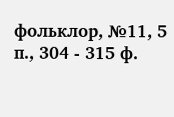фольклор, №11, 5 п., 304 - 315 ф.